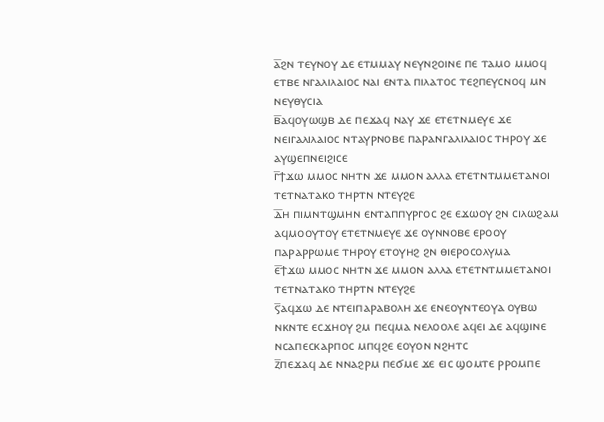ⲁ̅ϩⲛ ⲧⲉⲩⲛⲟⲩ ⲇⲉ ⲉⲧⲙⲙⲁⲩ ⲛⲉⲩⲛϩⲟⲓⲛⲉ ⲡⲉ ⲧⲁⲙⲟ ⲙⲙⲟϥ ⲉⲧⲃⲉ ⲛⲅⲁⲗⲓⲗⲁⲓⲟⲥ ⲛⲁⲓ ⲉⲛⲧⲁ ⲡⲓⲗⲁⲧⲟⲥ ⲧⲉϩⲡⲉⲩⲥⲛⲟϥ ⲙⲛ ⲛⲉⲩⲑⲩⲥⲓⲁ
ⲃ̅ⲁϥⲟⲩⲱϣⲃ ⲇⲉ ⲡⲉϫⲁϥ ⲛⲁⲩ ϫⲉ ⲉⲧⲉⲧⲛⲙⲉⲩⲉ ϫⲉ ⲛⲉⲓⲅⲁⲗⲓⲗⲁⲓⲟⲥ ⲛⲧⲁⲩⲣⲛⲟⲃⲉ ⲡⲁⲣⲁⲛⲅⲁⲗⲓⲗⲁⲓⲟⲥ ⲧⲏⲣⲟⲩ ϫⲉ ⲁⲩϣⲉⲡⲛⲉⲓϩⲓⲥⲉ
ⲅ̅ϯϫⲱ ⲙⲙⲟⲥ ⲛⲏⲧⲛ ϫⲉ ⲙⲙⲟⲛ ⲁⲗⲗⲁ ⲉⲧⲉⲧⲛⲧⲙⲙⲉⲧⲁⲛⲟⲓ ⲧⲉⲧⲛⲁⲧⲁⲕⲟ ⲧⲏⲣⲧⲛ ⲛⲧⲉⲩϩⲉ
ⲇ̅ⲏ ⲡⲓⲙⲛⲧϣⲙⲏⲛ ⲉⲛⲧⲁⲡⲡⲩⲣⲅⲟⲥ ϩⲉ ⲉϫⲱⲟⲩ ϩⲛ ⲥⲓⲗⲱϩⲁⲙ ⲁϥⲙⲟⲟⲩⲧⲟⲩ ⲉⲧⲉⲧⲛⲙⲉⲩⲉ ϫⲉ ⲟⲩⲛⲛⲟⲃⲉ ⲉⲣⲟⲟⲩ ⲡⲁⲣⲁⲣⲣⲱⲙⲉ ⲧⲏⲣⲟⲩ ⲉⲧⲟⲩⲏϩ ϩⲛ ⲑⲓⲉⲣⲟⲥⲟⲗⲩⲙⲁ
ⲉ̅ϯϫⲱ ⲙⲙⲟⲥ ⲛⲏⲧⲛ ϫⲉ ⲙⲙⲟⲛ ⲁⲗⲗⲁ ⲉⲧⲉⲧⲛⲧⲙⲙⲉⲧⲁⲛⲟⲓ ⲧⲉⲧⲛⲁⲧⲁⲕⲟ ⲧⲏⲣⲧⲛ ⲛⲧⲉⲩϩⲉ
ⲋ̅ⲁϥϫⲱ ⲇⲉ ⲛⲧⲉⲓⲡⲁⲣⲁⲃⲟⲗⲏ ϫⲉ ⲉⲛⲉⲟⲩⲛⲧⲉⲟⲩⲁ ⲟⲩⲃⲱ ⲛⲕⲛⲧⲉ ⲉⲥϫⲏⲟⲩ ϩⲙ ⲡⲉϥⲙⲁ ⲛⲉⲗⲟⲟⲗⲉ ⲁϥⲉⲓ ⲇⲉ ⲁϥϣⲓⲛⲉ ⲛⲥⲁⲡⲉⲥⲕⲁⲣⲡⲟⲥ ⲙⲡϥϩⲉ ⲉⲟⲩⲟⲛ ⲛϩⲏⲧⲥ
ⲍ̅ⲡⲉϫⲁϥ ⲇⲉ ⲛⲛⲁϩⲣⲙ ⲡⲉϭⲙⲉ ϫⲉ ⲉⲓⲥ ϣⲟⲙⲧⲉ ⲣⲣⲟⲙⲡⲉ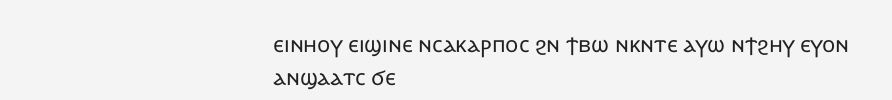ⲉⲓⲛⲏⲟⲩ ⲉⲓϣⲓⲛⲉ ⲛⲥⲁⲕⲁⲣⲡⲟⲥ ϩⲛ ϯⲃⲱ ⲛⲕⲛⲧⲉ ⲁⲩⲱ ⲛϯϩⲏⲩ ⲉⲩⲟⲛ ⲁⲛϣⲁⲁⲧⲥ ϭⲉ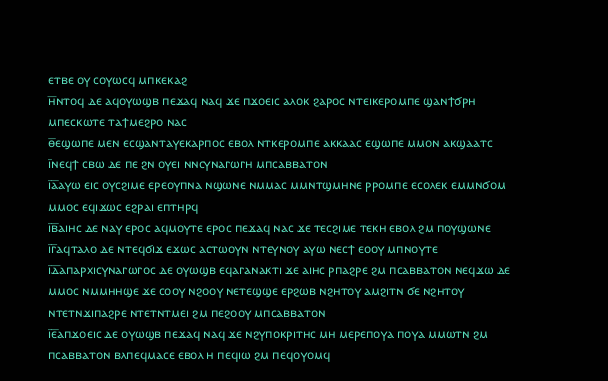ⲉⲧⲃⲉ ⲟⲩ ⲥⲟⲩⲱⲥϥ ⲙⲡⲕⲉⲕⲁϩ
ⲏ̅ⲛⲧⲟϥ ⲇⲉ ⲁϥⲟⲩⲱϣⲃ ⲡⲉϫⲁϥ ⲛⲁϥ ϫⲉ ⲡϫⲟⲉⲓⲥ ⲁⲗⲟⲕ ϩⲁⲣⲟⲥ ⲛⲧⲉⲓⲕⲉⲣⲟⲙⲡⲉ ϣⲁⲛϯϭⲣⲏ ⲙⲡⲉⲥⲕⲱⲧⲉ ⲧⲁϯⲙⲉϩⲣⲟ ⲛⲁⲥ
ⲑ̅ⲉϣⲱⲡⲉ ⲙⲉⲛ ⲉⲥϣⲁⲛⲧⲁⲩⲉⲕⲁⲣⲡⲟⲥ ⲉⲃⲟⲗ ⲛⲧⲕⲉⲣⲟⲙⲡⲉ ⲁⲕⲕⲁⲁⲥ ⲉϣⲱⲡⲉ ⲙⲙⲟⲛ ⲁⲕϣⲁⲁⲧⲥ
ⲓ̅ⲛⲉϥϯ ⲥⲃⲱ ⲇⲉ ⲡⲉ ϩⲛ ⲟⲩⲉⲓ ⲛⲛⲥⲩⲛⲁⲅⲱⲅⲏ ⲙⲡⲥⲁⲃⲃⲁⲧⲟⲛ
ⲓ̅ⲁ̅ⲁⲩⲱ ⲉⲓⲥ ⲟⲩⲥϩⲓⲙⲉ ⲉⲣⲉⲟⲩⲡⲛⲁ ⲛϣⲱⲛⲉ ⲛⲙⲙⲁⲥ ⲙⲙⲛⲧϣⲙⲏⲛⲉ ⲣⲣⲟⲙⲡⲉ ⲉⲥⲟⲗⲉⲕ ⲉⲙⲙⲛϭⲟⲙ ⲙⲙⲟⲥ ⲉϥⲓϫⲱⲥ ⲉϩⲣⲁⲓ ⲉⲡⲧⲏⲣϥ
ⲓ̅ⲃ̅ⲁⲓⲏⲥ ⲇⲉ ⲛⲁⲩ ⲉⲣⲟⲥ ⲁϥⲙⲟⲩⲧⲉ ⲉⲣⲟⲥ ⲡⲉϫⲁϥ ⲛⲁⲥ ϫⲉ ⲧⲉⲥϩⲓⲙⲉ ⲧⲉⲕⲏ ⲉⲃⲟⲗ ϩⲙ ⲡⲟⲩϣⲱⲛⲉ
ⲓ̅ⲅ̅ⲁϥⲧⲁⲗⲟ ⲇⲉ ⲛⲧⲉϥϭⲓϫ ⲉϫⲱⲥ ⲁⲥⲧⲱⲟⲩⲛ ⲛⲧⲉⲩⲛⲟⲩ ⲁⲩⲱ ⲛⲉⲥϯ ⲉⲟⲟⲩ ⲙⲡⲛⲟⲩⲧⲉ
ⲓ̅ⲇ̅ⲁⲡⲁⲣⲭⲓⲥⲩⲛⲁⲅⲱⲅⲟⲥ ⲇⲉ ⲟⲩⲱϣⲃ ⲉϥⲁⲅⲁⲛⲁⲕⲧⲓ ϫⲉ ⲁⲓⲏⲥ ⲣⲡⲁϩⲣⲉ ϩⲙ ⲡⲥⲁⲃⲃⲁⲧⲟⲛ ⲛⲉϥϫⲱ ⲇⲉ ⲙⲙⲟⲥ ⲛⲙⲙⲏⲏϣⲉ ϫⲉ ⲥⲟⲟⲩ ⲛϩⲟⲟⲩ ⲛⲉⲧⲉϣϣⲉ ⲉⲣϩⲱⲃ ⲛϩⲏⲧⲟⲩ ⲁⲙϩⲓⲧⲛ ϭⲉ ⲛϩⲏⲧⲟⲩ ⲛⲧⲉⲧⲛϫⲓⲡⲁϩⲣⲉ ⲛⲧⲉⲧⲛⲧⲙⲉⲓ ϩⲙ ⲡⲉϩⲟⲟⲩ ⲙⲡⲥⲁⲃⲃⲁⲧⲟⲛ
ⲓ̅ⲉ̅ⲁⲡϫⲟⲉⲓⲥ ⲇⲉ ⲟⲩⲱϣⲃ ⲡⲉϫⲁϥ ⲛⲁϥ ϫⲉ ⲛϩⲩⲡⲟⲕⲣⲓⲧⲏⲥ ⲙⲏ ⲙⲉⲣⲉⲡⲟⲩⲁ ⲡⲟⲩⲁ ⲙⲙⲱⲧⲛ ϩⲙ ⲡⲥⲁⲃⲃⲁⲧⲟⲛ ⲃⲗⲡⲉϥⲙⲁⲥⲉ ⲉⲃⲟⲗ ⲏ ⲡⲉϥⲓⲱ ϩⲙ ⲡⲉϥⲟⲩⲟⲙϥ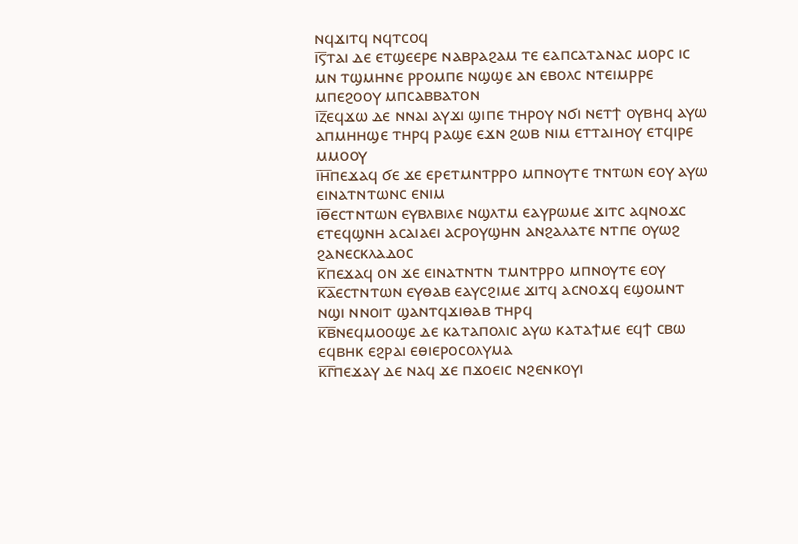ⲛϥϫⲓⲧϥ ⲛϥⲧⲥⲟϥ
ⲓ̅ⲋ̅ⲧⲁⲓ ⲇⲉ ⲉⲧϣⲉⲉⲣⲉ ⲛⲁⲃⲣⲁϩⲁⲙ ⲧⲉ ⲉⲁⲡⲥⲁⲧⲁⲛⲁⲥ ⲙⲟⲣⲥ ⲓⲥ ⲙⲛ ⲧϣⲙⲏⲛⲉ ⲣⲣⲟⲙⲡⲉ ⲛϣϣⲉ ⲁⲛ ⲉⲃⲟⲗⲥ ⲛⲧⲉⲓⲙⲣⲣⲉ ⲙⲡⲉϩⲟⲟⲩ ⲙⲡⲥⲁⲃⲃⲁⲧⲟⲛ
ⲓ̅ⲍ̅ⲉϥϫⲱ ⲇⲉ ⲛⲛⲁⲓ ⲁⲩϫⲓ ϣⲓⲡⲉ ⲧⲏⲣⲟⲩ ⲛϭⲓ ⲛⲉⲧϯ ⲟⲩⲃⲏϥ ⲁⲩⲱ ⲁⲡⲙⲏⲏϣⲉ ⲧⲏⲣϥ ⲣⲁϣⲉ ⲉϫⲛ ϩⲱⲃ ⲛⲓⲙ ⲉⲧⲧⲁⲓⲏⲟⲩ ⲉⲧϥⲓⲣⲉ ⲙⲙⲟⲟⲩ
ⲓ̅ⲏ̅ⲡⲉϫⲁϥ ϭⲉ ϫⲉ ⲉⲣⲉⲧⲙⲛⲧⲣⲣⲟ ⲙⲡⲛⲟⲩⲧⲉ ⲧⲛⲧⲱⲛ ⲉⲟⲩ ⲁⲩⲱ ⲉⲓⲛⲁⲧⲛⲧⲱⲛⲥ ⲉⲛⲓⲙ
ⲓ̅ⲑ̅ⲉⲥⲧⲛⲧⲱⲛ ⲉⲩⲃⲗⲃⲓⲗⲉ ⲛϣⲗⲧⲙ ⲉⲁⲩⲣⲱⲙⲉ ϫⲓⲧⲥ ⲁϥⲛⲟϫⲥ ⲉⲧⲉϥϣⲛⲏ ⲁⲥⲁⲓⲁⲉⲓ ⲁⲥⲣⲟⲩϣⲏⲛ ⲁⲛϩⲁⲗⲁⲧⲉ ⲛⲧⲡⲉ ⲟⲩⲱϩ ϩⲁⲛⲉⲥⲕⲗⲁⲇⲟⲥ
ⲕ̅ⲡⲉϫⲁϥ ⲟⲛ ϫⲉ ⲉⲓⲛⲁⲧⲛⲧⲛ ⲧⲙⲛⲧⲣⲣⲟ ⲙⲡⲛⲟⲩⲧⲉ ⲉⲟⲩ
ⲕ̅ⲁ̅ⲉⲥⲧⲛⲧⲱⲛ ⲉⲩⲑⲁⲃ ⲉⲁⲩⲥϩⲓⲙⲉ ϫⲓⲧϥ ⲁⲥⲛⲟϫϥ ⲉϣⲟⲙⲛⲧ ⲛϣⲓ ⲛⲛⲟⲓⲧ ϣⲁⲛⲧϥϫⲓⲑⲁⲃ ⲧⲏⲣϥ
ⲕ̅ⲃ̅ⲛⲉϥⲙⲟⲟϣⲉ ⲇⲉ ⲕⲁⲧⲁⲡⲟⲗⲓⲥ ⲁⲩⲱ ⲕⲁⲧⲁϯⲙⲉ ⲉϥϯ ⲥⲃⲱ ⲉϥⲃⲏⲕ ⲉϩⲣⲁⲓ ⲉⲑⲓⲉⲣⲟⲥⲟⲗⲩⲙⲁ
ⲕ̅ⲅ̅ⲡⲉϫⲁⲩ ⲇⲉ ⲛⲁϥ ϫⲉ ⲡϫⲟⲉⲓⲥ ⲛϩⲉⲛⲕⲟⲩⲓ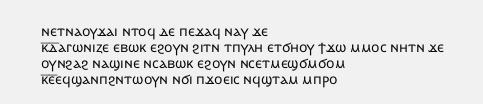ⲛⲉⲧⲛⲁⲟⲩϫⲁⲓ ⲛⲧⲟϥ ⲇⲉ ⲡⲉϫⲁϥ ⲛⲁⲩ ϫⲉ
ⲕ̅ⲇ̅ⲁⲅⲱⲛⲓⲍⲉ ⲉⲃⲱⲕ ⲉϩⲟⲩⲛ ϩⲓⲧⲛ ⲧⲡⲩⲗⲏ ⲉⲧϭⲏⲟⲩ ϯϫⲱ ⲙⲙⲟⲥ ⲛⲏⲧⲛ ϫⲉ ⲟⲩⲛϩⲁϩ ⲛⲁϣⲓⲛⲉ ⲛⲥⲁⲃⲱⲕ ⲉϩⲟⲩⲛ ⲛⲥⲉⲧⲙⲉϣϭⲙϭⲟⲙ
ⲕ̅ⲉ̅ⲉϥϣⲁⲛⲡϩⲛⲧⲱⲟⲩⲛ ⲛϭⲓ ⲡϫⲟⲉⲓⲥ ⲛϥϣⲧⲁⲙ ⲙⲡⲣⲟ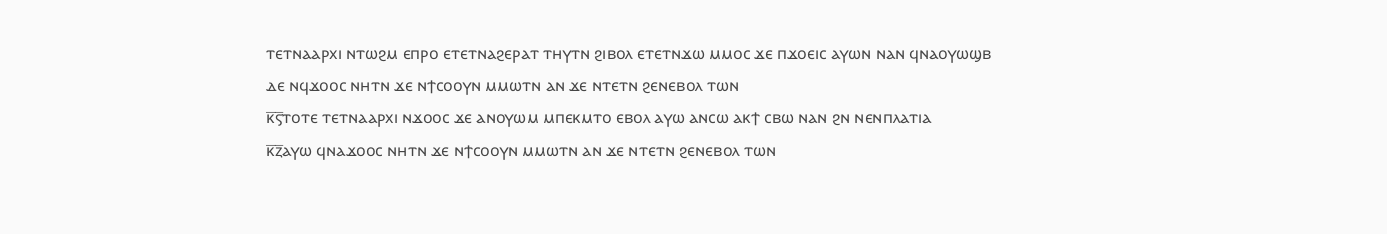ⲧⲉⲧⲛⲁⲁⲣⲭⲓ ⲛⲧⲱϩⲙ ⲉⲡⲣⲟ ⲉⲧⲉⲧⲛⲁϩⲉⲣⲁⲧ ⲧⲏⲩⲧⲛ ϩⲓⲃⲟⲗ ⲉⲧⲉⲧⲛϫⲱ ⲙⲙⲟⲥ ϫⲉ ⲡϫⲟⲉⲓⲥ ⲁⲩⲱⲛ ⲛⲁⲛ ϥⲛⲁⲟⲩⲱϣⲃ ⲇⲉ ⲛϥϫⲟⲟⲥ ⲛⲏⲧⲛ ϫⲉ ⲛϯⲥⲟⲟⲩⲛ ⲙⲙⲱⲧⲛ ⲁⲛ ϫⲉ ⲛⲧⲉⲧⲛ ϩⲉⲛⲉⲃⲟⲗ ⲧⲱⲛ
ⲕ̅ⲋ̅ⲧⲟⲧⲉ ⲧⲉⲧⲛⲁⲁⲣⲭⲓ ⲛϫⲟⲟⲥ ϫⲉ ⲁⲛⲟⲩⲱⲙ ⲙⲡⲉⲕⲙⲧⲟ ⲉⲃⲟⲗ ⲁⲩⲱ ⲁⲛⲥⲱ ⲁⲕϯ ⲥⲃⲱ ⲛⲁⲛ ϩⲛ ⲛⲉⲛⲡⲗⲁⲧⲓⲁ
ⲕ̅ⲍ̅ⲁⲩⲱ ϥⲛⲁϫⲟⲟⲥ ⲛⲏⲧⲛ ϫⲉ ⲛϯⲥⲟⲟⲩⲛ ⲙⲙⲱⲧⲛ ⲁⲛ ϫⲉ ⲛⲧⲉⲧⲛ ϩⲉⲛⲉⲃⲟⲗ ⲧⲱⲛ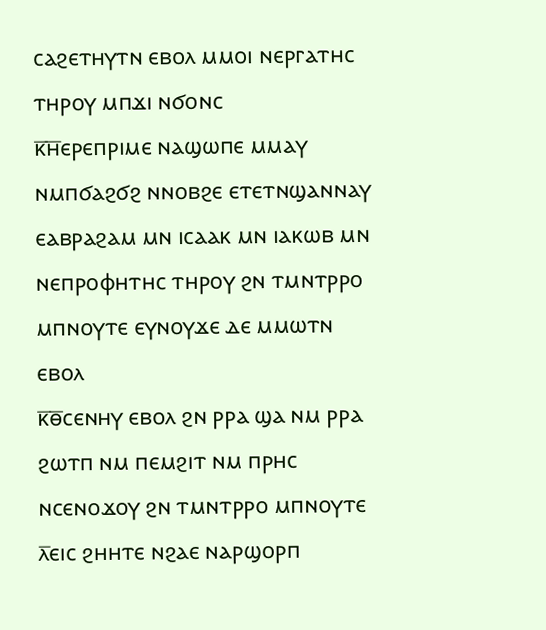ⲥⲁϩⲉⲧⲏⲩⲧⲛ ⲉⲃⲟⲗ ⲙⲙⲟⲓ ⲛⲉⲣⲅⲁⲧⲏⲥ ⲧⲏⲣⲟⲩ ⲙⲡϫⲓ ⲛϭⲟⲛⲥ
ⲕ̅ⲏ̅ⲉⲣⲉⲡⲣⲓⲙⲉ ⲛⲁϣⲱⲡⲉ ⲙⲙⲁⲩ ⲛⲙⲡϭⲁϩϭϩ ⲛⲛⲟⲃϩⲉ ⲉⲧⲉⲧⲛϣⲁⲛⲛⲁⲩ ⲉⲁⲃⲣⲁϩⲁⲙ ⲙⲛ ⲓⲥⲁⲁⲕ ⲙⲛ ⲓⲁⲕⲱⲃ ⲙⲛ ⲛⲉⲡⲣⲟⲫⲏⲧⲏⲥ ⲧⲏⲣⲟⲩ ϩⲛ ⲧⲙⲛⲧⲣⲣⲟ ⲙⲡⲛⲟⲩⲧⲉ ⲉⲩⲛⲟⲩϫⲉ ⲇⲉ ⲙⲙⲱⲧⲛ ⲉⲃⲟⲗ
ⲕ̅ⲑ̅ⲥⲉⲛⲏⲩ ⲉⲃⲟⲗ ϩⲛ ⲣⲣⲁ ϣⲁ ⲛⲙ ⲣⲣⲁ ϩⲱⲧⲡ ⲛⲙ ⲡⲉⲙϩⲓⲧ ⲛⲙ ⲡⲣⲏⲥ ⲛⲥⲉⲛⲟϫⲟⲩ ϩⲛ ⲧⲙⲛⲧⲣⲣⲟ ⲙⲡⲛⲟⲩⲧⲉ
ⲗ̅ⲉⲓⲥ ϩⲏⲏⲧⲉ ⲛϩⲁⲉ ⲛⲁⲣϣⲟⲣⲡ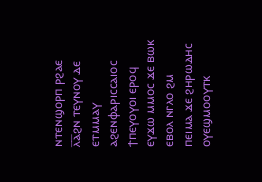ⲛⲧⲉⲛϣⲟⲣⲡ ⲣϩⲁⲉ
ⲗ̅ⲁ̅ϩⲛ ⲧⲉⲩⲛⲟⲩ ⲇⲉ ⲉⲧⲙⲙⲁⲩ ⲁϩⲉⲛⲫⲁⲣⲓⲥⲥⲁⲓⲟⲥ ϯⲡⲉⲩⲟⲩⲟⲓ ⲉⲣⲟϥ ⲉⲩϫⲱ ⲙⲙⲟⲥ ϫⲉ ⲃⲱⲕ ⲉⲃⲟⲗ ⲛⲅⲗⲟ ϩⲙ ⲡⲉⲓⲙⲁ ϫⲉ ϩⲏⲣⲱⲇⲏⲥ ⲟⲩⲉϣⲙⲟⲟⲩⲧⲕ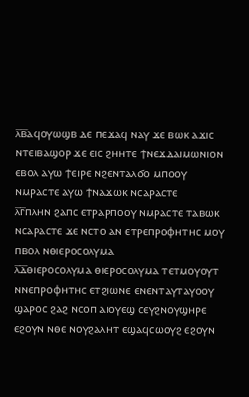ⲗ̅ⲃ̅ⲁϥⲟⲩⲱϣⲃ ⲇⲉ ⲡⲉϫⲁϥ ⲛⲁⲩ ϫⲉ ⲃⲱⲕ ⲁϫⲓⲥ ⲛⲧⲉⲓⲃⲁϣⲟⲣ ϫⲉ ⲉⲓⲥ ϩⲏⲏⲧⲉ ϯⲛⲉϫⲇⲁⲓⲙⲱⲛⲓⲟⲛ ⲉⲃⲟⲗ ⲁⲩⲱ ϯⲉⲓⲣⲉ ⲛϩⲉⲛⲧⲁⲗϭⲟ ⲙⲡⲟⲟⲩ ⲛⲙⲣⲁⲥⲧⲉ ⲁⲩⲱ ϯⲛⲁϫⲱⲕ ⲛⲥⲁⲣⲁⲥⲧⲉ
ⲗ̅ⲅ̅ⲡⲗⲏⲛ ϩⲁⲡⲥ ⲉⲧⲣⲁⲣⲡⲟⲟⲩ ⲛⲙⲣⲁⲥⲧⲉ ⲧⲁⲃⲱⲕ ⲛⲥⲁⲣⲁⲥⲧⲉ ϫⲉ ⲛⲥⲧⲟ ⲁⲛ ⲉⲧⲣⲉⲡⲣⲟⲫⲏⲧⲏⲥ ⲙⲟⲩ ⲡⲃⲟⲗ ⲛⲑⲓⲉⲣⲟⲥⲟⲗⲩⲙⲁ
ⲗ̅ⲇ̅ⲑⲓⲉⲣⲟⲥⲟⲗⲩⲙⲁ ⲑⲓⲉⲣⲟⲥⲟⲗⲩⲙⲁ ⲧⲉⲧⲙⲟⲩⲟⲩⲧ ⲛⲛⲉⲡⲣⲟⲫⲏⲧⲏⲥ ⲉⲧϩⲓⲱⲛⲉ ⲉⲛⲉⲛⲧⲁⲩⲧⲁⲩⲟⲟⲩ ϣⲁⲣⲟⲥ ϩⲁϩ ⲛⲥⲟⲡ ⲁⲓⲟⲩⲉϣ ⲥⲉⲩϩⲛⲟⲩϣⲏⲣⲉ ⲉϩⲟⲩⲛ ⲛⲑⲉ ⲛⲟⲩϩⲁⲗⲏⲧ ⲉϣⲁϥⲥⲱⲟⲩϩ ⲉϩⲟⲩⲛ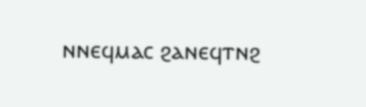ⲛⲛⲉϥⲙⲁⲥ ϩⲁⲛⲉϥⲧⲛϩ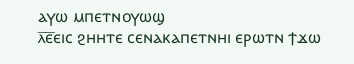ⲁⲩⲱ ⲙⲡⲉⲧⲛⲟⲩⲱϣ
ⲗ̅ⲉ̅ⲉⲓⲥ ϩⲏⲏⲧⲉ ⲥⲉⲛⲁⲕⲁⲡⲉⲧⲛⲏⲓ ⲉⲣⲱⲧⲛ ϯϫⲱ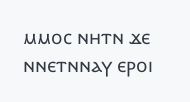ⲙⲙⲟⲥ ⲛⲏⲧⲛ ϫⲉ ⲛⲛⲉⲧⲛⲛⲁⲩ ⲉⲣⲟⲓ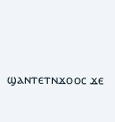ϣⲁⲛⲧⲉⲧⲛϫⲟⲟⲥ ϫⲉ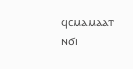ϥⲥⲙⲁⲙⲁⲁⲧ ⲛϭⲓ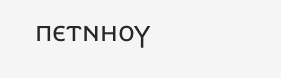ⲡⲉⲧⲛⲏⲟⲩ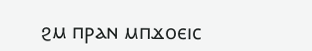ϩⲙ ⲡⲣⲁⲛ ⲙⲡϫⲟⲉⲓⲥ